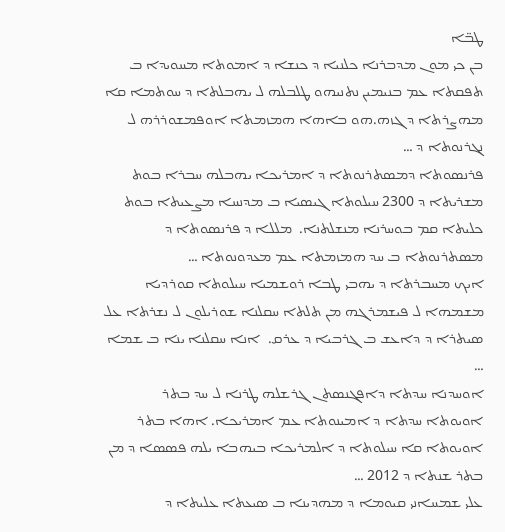ܛܒ̈ܐ
ܒܢ ܟܝ ܡܘܢ ܡܕܒܪܢܐ ܟܠܢܝܐ ܕ ܟܢܫܐ ܕ ܐܡܘܬܐ ܡܚܘܝܕܐ ܒ ܬܦܩܬܐ ܥܡ ܒܢܝܡܝܢ ܢܬܢܝܗܘ ܛܠܒܠܗ ܠ ܝܗܒܠܬܐ ܕ ܚܘܬܡܐ ܩܐ ܡܗܨܪܬܐ ܕ ܓܙܗ.ܗܘ ܒܐܗܐ ܗܡܙܡܬܐ ܐܘܦܡܫܘܪܪܗ ܠ ܢܓܪܢܘܬܐ ܕ …
ܦܪܢܣܘܬܐ ܕܡܣܬܪܢܘܬܐ ܕ ܐܡܪܝܟܐ ܝܗܒܠܗ ܚܒܪܐ ܒܘܬ ܡܫܪܝܬܐ ܕ 2300 ܚܝܠܘܬܐ ܓܝܣܝܐ ܒ ܡܕܢܚܐ ܡܨܥܝܬܐ ܒܘܬ ܟܠܝܬܐ ܩܡ ܒܘܚܪܢܐ ܡܢܫܠܬܢܐ.  ܡܠܠܐ ܕ ܦܪܢܣܘܬܐ ܕ ܡܣܬܪܢܘܬܐ ܒ ܚܕ ܗܡܙܡܬܐ ܥܡ ܡܥܕܘܢܘܬܐ …
ܐܝܟ ܡܚܒܪܬܐ ܕ ܝܗܒܝ ܛܒܐ ܪܘܫܡܝܐ ܚܝܠܘܬܐ ܩܘܪܕܝܐ ܡܫܡܗܐ ܠ ܦܝܫܡܪܓܗ ܡܢ ܬܠܬܐ ܚܩܠܢܐ ܫܘܪܝܠܘܢ ܠ ܢܫܪܬܐ ܥܠ ܣܝܬܪܐ ܕ ܕܐܥܫ ܒ ܓܪܒܝܐ ܕ ܥܪܩ.  ܐܢܐ ܚܩܠܢܐ ܝܢܐ ܒ ܫܡܐ …
ܐܘܚܕܢܐ ܚܕܬܐ ܕܐܦܓܢܣܬܢ ܓܪܫܠܗ ܛܪܢܐ ܠ ܚܕ ܒܬܪ ܐܘܝܘܬܐ ܚܕܬܐ ܕ ܐܡܝܢܘܬܐ ܥܡ ܐܡܪܝܟܐ. ܐܗܐ ܒܬܪ ܐܘܝܘܬܐ ܩܐ ܚܝܠܘܬܐ ܕ ܐܠܡܪܝܟܐ ܒܝܗܒܐ ܝܠܗ ܦܣܣܐ ܕ ܡܢ ܒܬܪ ܫܢܬܐ ܕ 2012 …
ܥܠܝ ܫܡܚܐܢܝ ܩܝܘܡܐ ܕ ܡܗܕܝܢܐ ܒ ܣܝܥܬܐ ܥܠܝܬܐ ܕ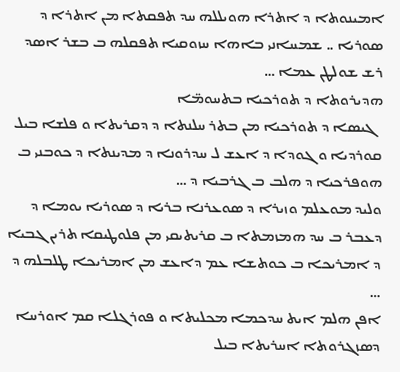ܐܡܝܢܘܬܐ ܕ ܐܬܪܐ ܗܘܝܠܠܗ ܚܕ ܬܦܩܬܐ ܡܢ ܐܬܪܐ ܕ ܣܘܪܝܐ .. ܫܡܚܐܢܝ ܒܐܗܐ ܚܙܘܩܝܐ ܬܦܩܠܗ ܒ ܒܫܪ ܐܣܕ ܪܫ ܫܘܠܛܢ ܥܡܐ …
ܗܕܝܪܘܬܐ ܕ ܬܘܪܟܝܐ ܒܬܚܘܡ̈ܐ
  ܓܝܣܐ ܕ ܬܘܪܟܝܐ ܡܢ ܒܬܪ ܚܠܢܬܐ ܕ ܕܩܪܝܬܐ ܘ ܦܠܫܐ ܒܝܠ ܩܘܪܕܝܐ ܘ ܓܘܕܐ ܕ ܐܥܫ ܠ ܚܕܪܘܢܐ ܕ ܡܕܝܢܬܐ ܕ ܟܘܒܢܝ ܒ ܗܘܦܪܟܝܐ ܕ ܗܠܒ ܒ ܓܪܒܝܐ ܕ …
ܘܠܝܕ ܡܘܥܠܡ ܘܙܝܪܐ ܕ ܣܘܥܪܢܐ ܒܪܝܐ ܕ ܣܘܪܝܐ ܝܘܡܐ ܕ ܕܥܒܪ ܒ ܚܕ ܗܡܙܡܬܐ ܒ ܩܪܝܬܝܩܝ ܡܢ ܦܠܘܛܝܩܐ ܬܪܝܢ ܓܒܝܐ ܕ ܐܡܪܝܟܐ ܒ ܟܘܬܫܐ ܥܡ ܕܐܥܫ ܡܢ ܐܡܪܝܟܐ ܛܠܒܠܗ ܕ …
ܐܦܢ ܗܠܡ ܐܝܬ ܚܕܟܡܐ ܡܟܠܝܬܐ ܘ ܦܘܪܓܠܐ ܩܡ ܐܘܪܚܐ ܕܣܙܓܪܘܬܐ ܐܚܪܝܬܐ ܒܝܠ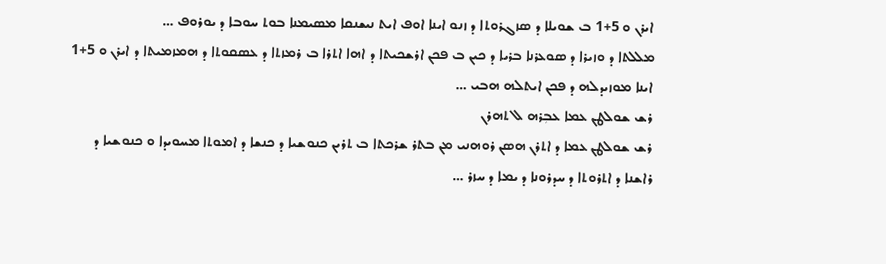ܐܝܪܢ ܘ 5+1 ܒ ܫܘܝܠܐ ܕ ܣܙܓܪܘܬܐ ܕ ܙܢܘ ܐܝܢܐ ܐܘܦ ܐܝܬ ܢܝܫܢܩܐ ܡܣܝܡܢܐ ܒܘܬ ܚܘܒܐ ܕ ܝܘܪܘܦ …
ܡܠܠܬܐ ܕ ܘܙܝܪܐ ܕ ܣܘܥܪܢܐ ܒܪܝܐ ܕ ܟܝܢ ܒ ܦܟܢ ܐܪܫܟܝܬܐ ܕ ܐܗܐ ܐܬܪܐ ܒ ܪܡܙܬܐ ܕ ܥܣܩܘܬܐ ܕ ܗܡܙܡܝܬܐ ܕ ܐܝܪܢ ܘ 5+1 ܐܝܢܐ ܡܘܙܝܕܠܗ ܕ ܦܟܢ ܐܝܬܠܗ ܗܒܝ …
ܪܫ ܫܘܠܛܢ ܥܡܐ ܥܒܼܪܗ ܠ ܬܗܪܢ
ܪܫ ܫܘܠܛܢ ܥܡܐ ܕ ܐܬܪܢ ܗܣܢ ܪܘܗܢܝ ܡܢ ܒܬܪ ܫܪܟܬܐ ܒ ܬܪܝܢ ܟܢܘܫܝܐ ܕ ܟܢܫܐ ܕ ܐܡܘܬܐ ܡܚܘܝܕܐ ܘ ܟܢܘܫܝܐ ܕ ܪܐܫܢܐ ܕ ܐܬܪܘܬܐ ܕ ܚܕܪܘܢܐ ܕ ܝܡܐ ܕ ܚܙܪ …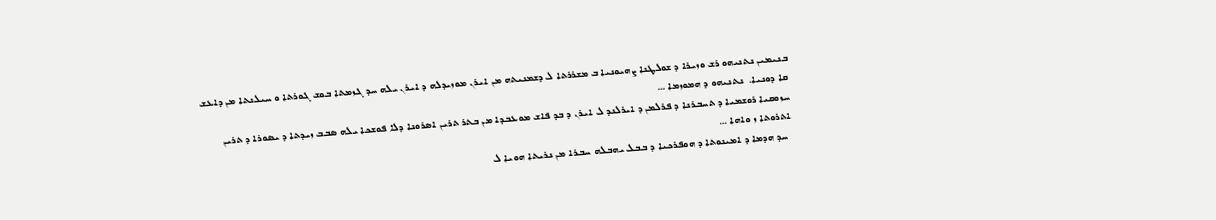ܒܢܝܡܝܢ ܢܬܢܝܗܘ ܪܫ ܘܙܝܪܐ ܕ ܫܘܠܛܢܐ ܨܗܝܘܢܝܐ ܒ ܡܫܪܪܬܐ ܠ ܕܫܡܢܝܬܗ ܡܢ ܐܝܪܢ ܡܘܙܝܕܠܗ ܕ ܐܝܪܢ ܝܠܗ ܚܕ ܓܙܡܬܐ ܒܘܫ ܓܘܪܬܐ ܘ ܚܝܠܢܬܐ ܡܢ ܕܐܥܫ ܩܐ ܕܘܢܝܐ.  ܢܬܢܝܗܘ ܕ ܗܡܘܙܡܐ …
ܚܙܘܩܝܐ ܪܘܫܡܝܐ ܕ ܬܚܒܪܢܐ ܕ ܦܪܠܡܢ ܕ ܐܝܪܠܢܕ ܠ ܐܝܪܢ ܕ ܒܕ ܦܐܫ ܡܘܥܒܕܐ ܡܢ ܒܬܪ ܬܪܝܢ ܐܣܪܘܢܐ ܕܠܐ ܦܘܫܟܐ ܝܠܗ ܣܒܒ ܙܝܕܬܐ ܕ ܝܣܘܪܐ ܕ ܬܪܝܢ ܐܬܪܘܬܐ ܙ ܘܐܗܐ …
  ܚܕ ܗܕܡܐ ܕ ܐܡܝܢܘܬܐ ܕ ܗܘܦܪܟܝܐ ܕ ܒܒܠ ܝܗܒܠܗ ܚܒܪܐ ܡܢ ܢܪܝܬܐ ܗܘܝܐ ܠ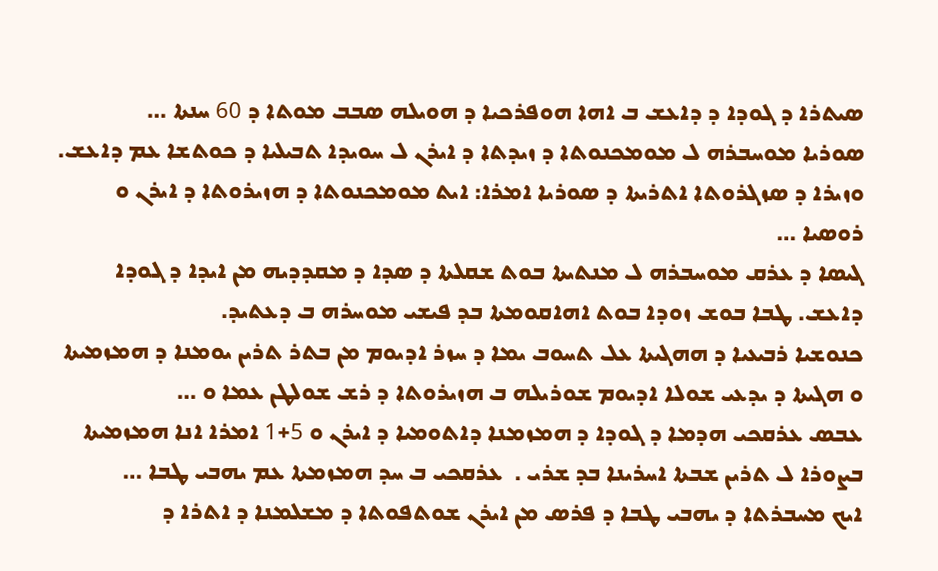ܣܝܬܪܐ ܕ ܓܘܕܐ ܕ ܕܐܥܫ ܒ ܐܗܐ ܗܘܦܪܟܝܐ ܕ ܗܘܝܠܗ ܣܒܒ ܡܘܬܐ ܕ 60 ܚܢܬܐ …
ܣܘܪܝܐ ܡܘܚܒܪܗ ܠ ܡܘܡܟܢܘܬܐ ܕ ܙܝܕܬܐ ܕ ܐܝܪܢ ܠ ܚܘܝܕܐ ܬܒܝܠܝܐ ܕ ܟܘܬܫܐ ܥܡ ܕܐܥܫ. ܘܙܝܪܐ ܕ ܣܙܓܪܘܬܐ ܐܬܪܝܬܐ ܕ ܣܘܪܝܐ ܐܡܪܐ: ܐܝܬ ܡܘܡܟܢܘܬܐ ܕ ܗܙܝܪܘܬܐ ܕ ܐܝܪܢ ܘ ܪܘܣܝܐ …
ܓܝܣܐ ܕ ܥܪܩ ܡܘܚܒܪܗ ܠ ܡܢܬܝܬܐ ܒܘܬ ܫܩܠܬܐ ܕ ܣܕܐ ܕ ܡܩܕܕܝܗ ܡܢ ܐܝܕܐ ܕ ܓܘܕܐ ܕܐܥܫ. ܛܒܐ ܒܘܫ ܙܘܕܐ ܒܘܬ ܐܗܐܩܘܡܬܐ ܒܕ ܦܝܫܝ ܡܘܚܪܗ ܒ ܕܥܬܝܕ.
ܟܢܘܫܝܐ ܪܒܝܥܝܐ ܕ ܗܗܓܝܬܐ ܥܠ ܬܚܘܒ ܝܡܐ ܕ ܚܙܪ ܐܕܝܘܡ ܡܢ ܒܬܪ ܬܪܝܢ ܝܘܡܢܐ ܕ ܗܡܙܡܝܬܐ ܘ ܗܓܝܬܐ ܕ ܝܕܥܝ ܫܘܠܐ ܐܕܝܘܡ ܫܘܪܝܠܗ ܒ ܗܙܝܪܘܬܐ ܕ ܪܫ ܫܘܠܛܢ ܥܡܐ ܘ …
ܥܒܣ ܥܪܩܟܝ ܗܕܡܐ ܕ ܓܘܕܐ ܕ ܗܡܙܡܢܐ ܕܐܬܘܡܝܐ ܕ ܐܝܪܢ ܘ 5+1 ܐܡܪܐ ܐܢܐ ܗܡܙܡܝܬܐ ܒܨܘܪܐ ܠ ܬܪܝܢ ܫܒܬܐ ܐܚܪܝܢܐ ܒܕ ܫܪܝ .  ܥܪܩܟܝ ܒ ܚܕ ܗܡܙܡܬܐ ܥܡ ܝܗܒܝ ܛܒܐ …
ܐܝܟ ܡܚܒܪܬܐ ܕ ܝܗܒܝ ܛܒܐ ܕ ܦܪܣ ܡܢ ܐܝܪܢ ܫܘܬܦܘܬܐ ܕ ܡܫܠܡܢܐ ܕ ܐܬܪܐ ܕ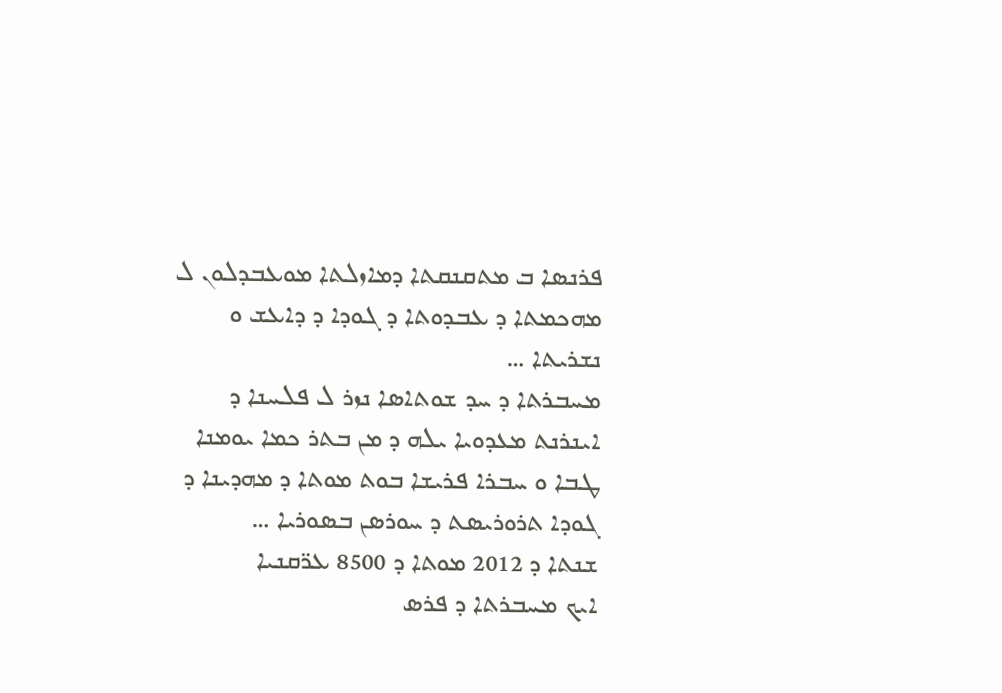ܦܪܢܣܐ ܒ ܡܬܩܢܩܬܐ ܕܡܐܙܠܬܐ ܡܘܥܒܕܠܘܢ ܠ ܡܗܟܡܬܐ ܕ ܥܒܕܘܬܐ ܕ ܓܘܕܐ ܕ ܕܐܥܫ ܘ ܢܫܪܝܬܐ …
ܡܚܒܪܬܐ ܕ ܚܕ ܫܘܬܐܣܐ ܢܙܪ ܠ ܦܠܚܢܐ ܕ ܐܝܢܪܢܬ ܡܥܕܘܝܐ ܝܠܗ ܕ ܡܢ ܒܬܪ ܟܡܐ ܝܘܡܢܐ ܛܒܐ ܘ ܚܒܪܐ ܦܪܝܫܐ ܒܘܬ ܡܘܬܐ ܕ ܡܗܕܝܢܐ ܕ ܓܘܕܐ ܬܪܘܪܝܣܬ ܕ ܚܘܪܣܢ ܒܣܘܪܝܐ …
ܫܢܬܐ ܕ 2012 ܡܘܬܐ ܕ 8500 ܥܪ̈ܩܢܝܐ
ܐܝܟ ܡܚܒܪܬܐ ܕ ܦܪܣ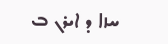ܚܙܐ ܕ ܐܝܪܢ ܒ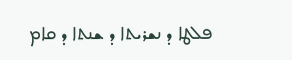ܦܠܛܐ ܕ ܢܫܪܝܬܐ ܕ ܫܢܬܐ ܕ ܩܐܡ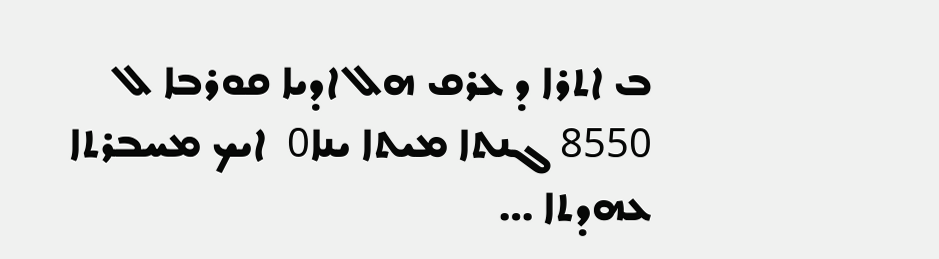ܒ ܐܬܪܐ ܕ ܥܪܩ ܗܠ ܐܕܝܐ ܩܘܪܒܐ ܠ 8550 ܓܢܬܐ ܡܝܬܐ ܝܢܐ0  ܐܝܟ ܡܚܒܪܬܐ ܥܗܕܬܐ …